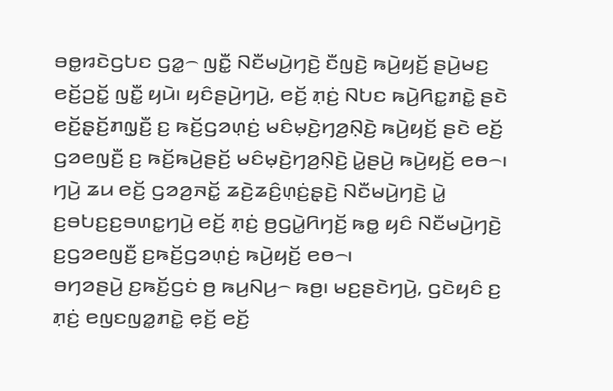ꤋꤥ꤭ꤙꤢꤧꤞꤝꤢ ꤞꤤ꤭꤮ ꤜꤢꤪ꤭ ꤡꤢꤪꤗꤣꤧ꤬ꤚꤢꤧ꤬ ꤢꤪꤜꤢꤧ꤬ ꤒꤣꤧ꤬ꤟꤢꤩ꤬ ꤔꤣꤧ꤬ꤗꤢ꤬ ꤕꤢꤩ꤬ꤑꤢꤩ꤭ ꤜꤢꤪ꤭ ꤟꤣꤧ꤯ ꤟꤢꤨꤔꤣꤧ꤬ꤚꤣꤧ꤬, ꤕꤢꤩ꤬ ꤊ꤫ꤢꤦ꤬ ꤡꤝꤢ ꤒꤣꤧ꤬ꤖꤢ꤭ꤊꤢꤧ꤭ ꤔꤢꤧ ꤕꤢꤩ꤬ꤔ꤫ꤢꤩ꤬ꤊꤜ꤫ꤢꤪ꤬ ꤢ꤬ ꤒꤢꤩ꤬ꤞꤤꤛ꤫ꤢꤦ꤬ ꤗꤢꤨꤗ꤫ꤢꤧ꤬ꤚꤤ꤬ꤡ꤫ꤢꤧ꤬ ꤒꤣꤧ꤬ꤟꤢꤩ꤬ ꤔꤢꤧ ꤕꤢꤩ꤬ ꤞꤤꤕꤜꤢꤪ꤬ ꤢ꤬ ꤒꤢꤩ꤬ꤒꤣꤧ꤬ꤔꤢꤩ꤬ ꤗꤢꤨꤗ꤫ꤢꤧ꤬ꤚꤤ꤬ꤡ꤫ꤢꤧ꤬ ꤣꤧ꤭ꤔꤣꤧ꤬ ꤒꤣꤧ꤬ꤟꤢꤩ꤬ ꤕꤥ꤮꤯ ꤚꤣꤧ꤬ ꤘꤣ ꤕꤢꤩ꤬ ꤞꤤꤤ꤬ꤏꤢꤩ꤭ ꤘꤢꤧ꤬ꤘꤢꤨ꤬ꤛ꤫ꤢꤦ꤬ꤔ꤫ꤢꤧ꤬ ꤡꤢꤪꤗꤣꤧ꤬ꤚꤢꤧ꤬ ꤣꤧ꤭ ꤢ꤬ꤋꤝꤢ꤬ꤢ꤬ꤋꤛꤢ꤭ꤚꤣꤧ꤬ ꤕꤢꤩ꤬ ꤊ꤫ꤢꤦ꤬ ꤥ꤬ꤞꤣꤧ꤭ꤖꤚꤢꤩ꤬ ꤒꤥ꤭ ꤟꤢꤨ ꤡꤢꤪꤗꤣꤧ꤬ꤚꤢꤧ꤬ ꤢ꤬ꤞꤤꤕꤜꤢꤪ꤬ ꤢ꤬ꤒꤢꤩ꤬ꤞꤤꤛ꤫ꤢꤦ꤬ ꤒꤣꤧ꤬ꤟꤢꤩ꤬ ꤕꤥ꤮꤯
ꤋꤚꤤꤔꤣꤧ꤬ ꤢ꤬ꤒꤢꤩ꤬ꤞꤢꤦ ꤥ꤬ ꤒꤣ꤬ꤡꤣ꤬꤮ ꤒꤥ꤬꤯ ꤗꤢ꤬ꤔꤢꤧꤚꤣꤧ꤬, ꤞꤢꤧꤟꤢꤨ ꤢ꤬ ꤊ꤫ꤢꤦ꤬ ꤕꤜꤢꤜꤤ꤭ꤊꤢꤧ꤭ ꤕ꤫ꤢꤩ꤬ ꤕꤢꤩ꤬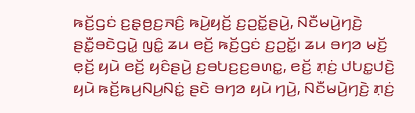ꤒꤢꤩ꤬ꤞꤢꤦ ꤢ꤬ꤔ꤫ꤥ꤬ꤢ꤬ꤏꤢꤨ꤬ ꤒꤣꤧ꤬ꤟꤢꤩ꤬ ꤢ꤬ꤑꤢꤩ꤭ꤔꤣꤧ꤬, ꤡꤢꤪꤗꤣꤧ꤬ꤚꤢꤧ꤬ ꤔꤢꤪ꤭ꤋꤢꤧꤞꤣꤧ꤭ ꤜꤢꤨ꤭ ꤘꤣ ꤕꤢꤩ꤬ ꤒꤢꤩ꤬ꤞꤢꤦ ꤢ꤬ꤑꤢꤩ꤭꤯ ꤘꤣ ꤋꤚꤤ ꤗꤢꤩ꤬ ꤕ꤫ꤢꤩ꤬ ꤟꤣꤧ ꤕꤢꤩ꤬ ꤟꤢꤨꤔꤣꤧ꤬ ꤢ꤬ꤋꤝꤢ꤬ꤢ꤬ꤋꤛꤢ꤭, ꤕꤢꤩ꤬ ꤊ꤫ꤢꤦ꤬ ꤓꤝꤢ꤭ꤓꤢꤧ꤬ ꤟꤣꤧ ꤒꤢꤩ꤬ꤒꤣ꤬ꤡꤣ꤬ꤡꤢꤦ꤭ ꤔꤢꤧ ꤋꤚꤤ ꤟꤣꤧ ꤚꤣꤧ꤬, ꤡꤢꤪꤗꤣꤧ꤬ꤚꤢꤧ꤬ ꤊ꤫ꤢꤦ꤬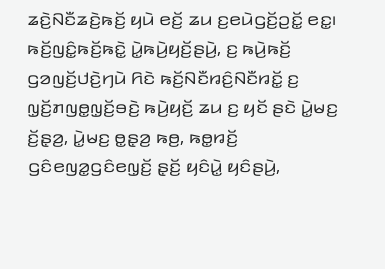ꤘꤢꤧ꤬ꤡꤢꤪꤘꤢꤧ꤬ꤒꤢꤩ꤬ ꤟꤣꤧ ꤕꤢꤩ꤬ ꤘꤣ ꤢ꤬ꤕꤣꤧꤞꤢꤩ꤬ꤑꤢꤩ꤭ ꤕꤢ꤭꤯
ꤒꤢꤩ꤬ꤜꤢꤨ꤭ꤒꤢꤩ꤬ꤒꤢꤧ꤭ ꤣꤧ꤭ꤒꤣꤧ꤬ꤟꤢꤩ꤬ꤔꤣꤧ꤬, ꤢ꤬ ꤒꤣꤧ꤬ꤒꤢꤩ꤬ ꤞꤤꤜꤢꤩ꤬ꤓꤢꤧ꤬ꤚꤣꤧ ꤖꤢꤧ ꤒꤢꤩ꤬ꤡꤢꤪꤙꤢꤨ꤬ꤡꤢꤪꤙꤢꤩ꤭ ꤢ꤬ ꤜ꤫ꤢꤩ꤬ꤊꤜꤥ꤭ꤜ꤫ꤢꤩ꤬ꤋꤢꤧ꤬ ꤒꤣꤧ꤬ꤟꤢꤩ꤬ ꤘꤣ ꤢ꤬ ꤟꤢꤩ ꤔꤢꤧ ꤣꤧ꤭ꤗꤢ꤬ ꤢꤩ꤬ꤔ꤫ꤤ꤬, ꤣꤧ꤭ꤗꤢ꤬ ꤥ꤭ꤔ꤫ꤤ꤬ ꤒꤥ꤬, ꤒꤥ꤭ꤙꤢꤩ꤬ ꤞꤢꤨꤕꤜꤤ꤭ꤞꤢꤨꤕꤜ꤫ꤢꤩ꤬ ꤔ꤫ꤢꤩ꤬ ꤟꤢꤨꤣꤧ꤭ ꤟꤢꤨꤔꤣꤧ꤬,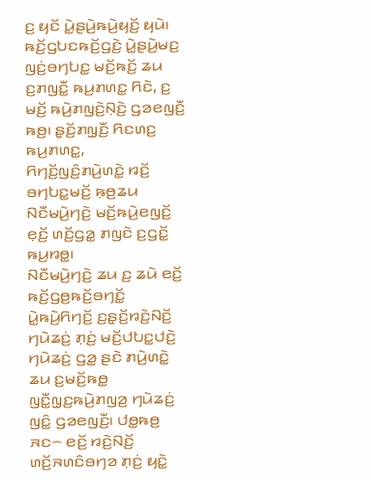ꤢ꤬ ꤟꤢꤩ ꤣꤧ꤭ꤔꤣꤧ꤬ꤒꤣꤧ꤬ꤟꤢꤩ꤬ ꤟꤣꤧ꤯ ꤒꤢꤩ꤬ꤞꤝꤢꤒꤢꤩ꤬ꤞꤢꤧ꤬ ꤣꤧ꤭ꤔꤣꤧ꤬ꤗꤢ꤬ ꤜꤢꤦ꤬ꤋꤚꤝꤢ꤭ ꤗꤢꤩ꤬ꤒꤢꤩ꤬ ꤘꤣ ꤢ꤬ꤊꤜꤢꤪ꤭ ꤒꤣ꤬ꤊꤛꤢ꤭ ꤖꤢꤧ, ꤢ꤬ ꤗꤢꤩ꤬ ꤒꤣꤧ꤬ꤊꤜꤢꤧ꤬ꤡ꤫ꤢꤧ꤬ ꤞꤤꤕꤜꤢꤪ꤬ ꤒꤥ꤬꤯ ꤔ꤫ꤢꤩ꤬ꤊꤜ꤫ꤢꤪ꤬ ꤖꤢꤛꤢ꤬ ꤒꤣ꤬ꤊꤛꤢ꤭, ꤖꤚꤢꤩ꤬ꤜꤢꤨ꤬ꤊꤣꤧ꤬ꤛꤢꤧ꤭ ꤙꤢꤩ꤬ ꤋꤚꤝꤢ꤭ꤗꤢꤩ꤬ ꤒ꤫ꤥ꤬ꤘꤣ ꤡꤢꤪꤗꤣꤧ꤬ꤚꤢꤧ꤬ ꤗꤢꤩ꤬ꤒꤣꤧ꤬ꤕꤜꤢꤩ꤬ ꤕ꤫ꤢꤩ꤬ ꤛꤢꤩ꤬ꤞꤤ꤭ ꤊꤜꤢꤧ ꤢ꤬ꤞꤢꤩ꤭ ꤒꤣ꤬ꤙꤥ꤭꤯
ꤡꤢꤪꤗꤣꤧ꤬ꤚꤢꤧ꤬ ꤘꤣ ꤢ꤬ ꤘꤣꤧ ꤕꤢꤩ꤬ ꤒꤢꤩ꤬ꤞꤥ꤬ꤒꤢꤩ꤬ꤋꤚꤢꤩ꤭ ꤣꤧ꤭ꤒꤣꤧ꤬ꤖꤚꤢꤩ꤬ ꤢ꤬ꤔ꤫ꤢꤩ꤬ꤙꤢꤧ꤬ꤡꤢꤩ꤬ ꤚꤣꤧꤘꤢꤦ꤬ ꤊ꤫ꤢꤦ꤬ ꤗꤢꤩ꤬ꤓꤝꤢ꤭ꤓꤢꤧ꤬ ꤚꤣꤧꤘꤢꤦ꤬ ꤞꤤ꤭ ꤔꤢꤧ ꤊꤣꤧ꤬ꤛꤢꤧ꤭ ꤘꤣ ꤢ꤬ꤗꤢꤩ꤬ꤒꤥ꤭ ꤜꤢꤪ꤭ꤜ꤫ꤢ꤬ꤒꤣꤧ꤬ꤊꤜꤤ꤬ ꤚꤣꤧꤘꤢꤦ꤬ ꤜꤢꤨ꤭ ꤞꤤꤕꤜꤢꤪ꤬꤯ ꤓꤥ꤭ꤒꤥ꤬ ꤏꤢ꤮ ꤕꤢꤩ꤬ ꤙꤢꤧ꤬ꤡꤢꤩ꤬ ꤛꤢꤩ꤬ꤏꤛꤢꤨꤋꤚꤤ ꤊ꤫ꤢꤦ꤬ ꤟꤢꤧ꤭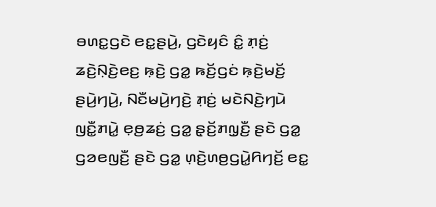ꤋꤛꤢ꤭ꤞꤢꤧ ꤕꤢ꤭ꤔꤣꤧ꤬, ꤞꤢꤧꤟꤢꤨ ꤢꤨ꤭ ꤊ꤫ꤢꤦ꤬ ꤘꤢꤧ꤬ꤡ꤫ꤢꤧ꤬ꤕꤢ꤬ ꤒ꤫ꤢꤧ꤬ ꤞꤤ꤭ ꤒꤢꤩ꤬ꤞꤢꤦ ꤒ꤫ꤢꤧ꤬ꤗꤢꤩ꤬ ꤔꤣꤧ꤬ꤚꤣꤧ꤬, ꤡꤢꤪꤗꤣꤧ꤬ꤚꤢꤧ꤬ ꤊ꤫ꤢꤦ꤬ ꤗꤢꤧꤡꤢꤧ꤬ꤚꤣꤧ ꤜꤢꤪ꤭ꤊꤣꤧ꤭ ꤕ꤫ꤥ꤬ꤘꤢꤦ꤬ ꤞꤤ꤭ ꤔ꤫ꤢꤩ꤬ꤊꤜ꤫ꤢꤪ꤬ ꤔꤢꤧ ꤞꤤ꤭ ꤞꤤꤕꤜꤢꤪ꤬ ꤔꤢꤧ ꤞꤤ꤭ ꤛ꤫ꤢꤧ꤬ꤛꤥ꤬ꤞꤣꤧ꤭ꤖꤚꤢꤩ꤬ ꤕꤢ꤭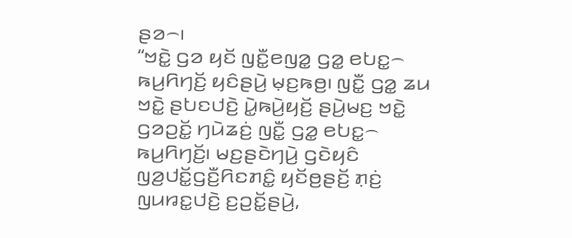ꤔꤤ꤮꤯
“ꤠꤢꤧ꤭ ꤞꤤ ꤟꤢꤩ ꤜꤢꤪ꤭ꤕꤜꤤ꤭ ꤞꤤ꤭ ꤕꤝꤢ꤭꤮ ꤒꤣ꤬ꤖꤚꤢꤩ꤬ ꤟꤢꤨꤔꤣꤧ꤬ ꤗ꤫ꤢ꤬ꤒꤥ꤬꤯ ꤜꤢꤪ꤭ ꤞꤤ꤭ ꤘꤣ ꤠꤢꤧ꤭ ꤔꤝꤢꤓꤢꤧ꤬ ꤣꤧ꤭ꤒꤣꤧ꤬ꤟꤢꤩ꤬ ꤔꤣꤧ꤬ꤗꤢ꤬ ꤠꤢꤧ꤭ ꤞꤤꤑꤢꤩ꤭ ꤚꤣꤧꤘꤢꤦ꤬ ꤜꤢꤪ꤭ ꤞꤤ꤭ ꤕꤝꤢ꤭꤮ ꤒꤣ꤬ꤖꤚꤢꤩ꤬꤯ ꤗꤢ꤬ꤔꤢꤧꤚꤣꤧ꤬ ꤞꤢꤧꤟꤢꤨ ꤜꤤ꤬ꤓꤢꤩ꤭ꤞꤢꤪ꤬ꤖꤢꤊꤢꤨ꤭ ꤟꤢꤩꤥ꤬ꤔꤢꤩ꤬ ꤊ꤫ꤢꤦ꤬ ꤜꤣꤙꤢ꤭ꤓꤢꤧ꤬ ꤢ꤬ꤑꤢꤩ꤭ꤔꤣꤧ꤬,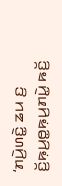‘ꤊꤣꤧ꤬ꤛꤢꤧ꤭ ꤘꤣ ꤢ꤬ ꤢꤩ꤬ꤒ꤫ꤣ꤬ꤥ꤭ꤒ꤫ꤣ꤬ꤊꤣꤧ꤭ ꤒꤢꤩ꤬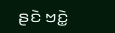ꤔꤢꤧ ꤠꤢꤧ꤭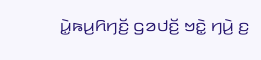ꤣꤧ꤭ꤒꤣ꤬ꤖꤚꤢꤩ꤬ ꤞꤤꤓꤢꤩ꤬ ꤠꤢꤧ꤭ ꤚꤣꤧ꤬ ꤢ꤬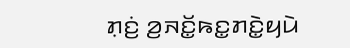ꤊ꤫ꤢꤦ꤬ ꤤ꤬ꤏꤢꤩ꤭ꤒꤢ꤭ꤊꤢꤧ꤭ꤟꤣꤧ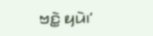ꤠꤢꤧ꤭ ꤟꤣꤧ꤯’